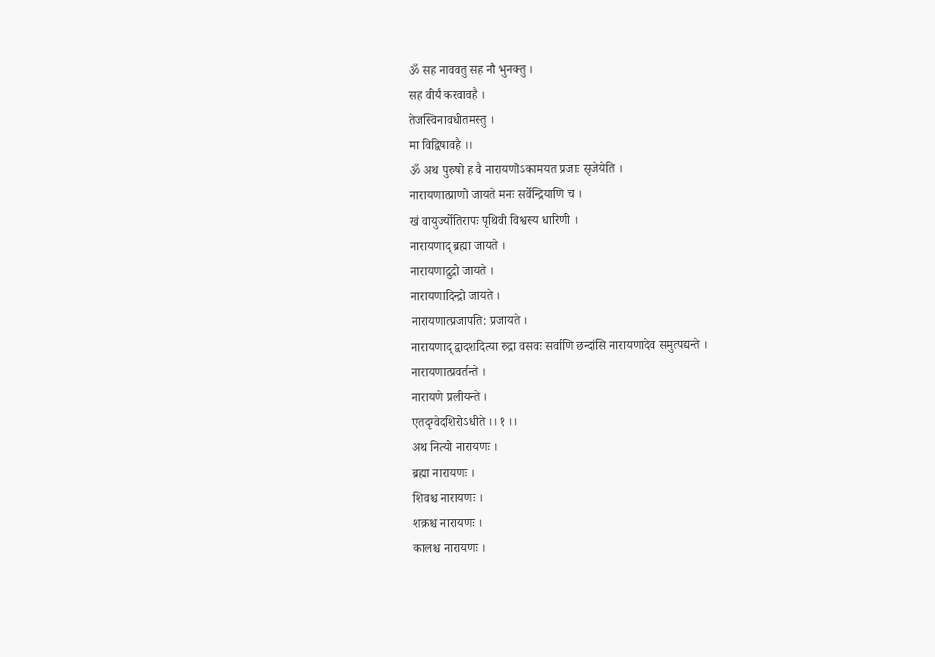ॐ सह नाववतु सह नौ भुनक्तु ।
सह वीर्यं करवावहै ।
तेजस्विनावधीतमस्तु ।
मा विद्विषावहै ।।
ॐ अथ पुरुषो ह वै नारायणॊऽकामयत प्रजाः सृजेयेति ।
नारायणात्प्राणो जायते मनः सर्वेन्द्रियाणि च ।
खं वायुर्ज्योतिरापः पृथिवी विश्वस्य धारिणी ।
नारायणाद् ब्रह्मा जायते ।
नारायणाद्रुद्रो जायते ।
नारायणादिन्द्रो जायते ।
नारायणात्प्रजापति: प्रजायते ।
नारायणाद् द्वादशदित्या रुद्रा वसवः सर्वाणि छन्दांसि नारायणादेव समुत्पद्यन्ते ।
नारायणात्प्रवर्तन्ते ।
नारायणे प्रलीयन्ते ।
एतदृग्वेदशिरोऽधीते ।। १ ।।
अथ नित्यो नारायणः ।
ब्रह्मा नारायणः ।
शिवश्च नारायणः ।
शक्रश्च नारायणः ।
कालश्च नारायणः ।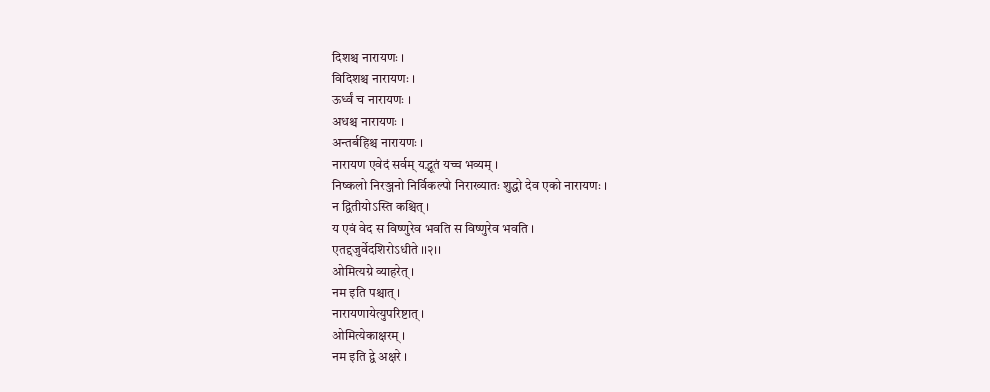दिशश्च नारायणः ।
विदिशश्च नारायणः ।
ऊर्ध्वं च नारायणः ।
अधश्च नारायणः ।
अन्तर्बहिश्च नारायणः ।
नारायण एवेदं सर्वम् यद्भूतं यच्च भव्यम् ।
निष्कलो निरञ्जनो निर्विकल्पो निराख्यातः शुद्धो देव एको नारायणः ।
न द्वितीयोऽस्ति कश्चित् ।
य एवं वेद स विष्णुरेव भवति स विष्णुरेव भवति ।
एतद्दजुर्वेदशिरोऽधीते ।।२।।
ओमित्यग्रे व्याहरेत् ।
नम इति पश्चात् ।
नारायणायेत्युपरिष्टात् ।
ओमित्येकाक्षरम् ।
नम इति द्वे अक्षरे ।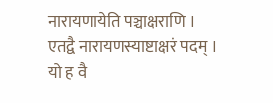नारायणायेति पञ्चाक्षराणि ।
एतद्वै नारायणस्याष्टाक्षरं पदम् ।
यो ह वै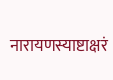नारायणस्याष्टाक्षरं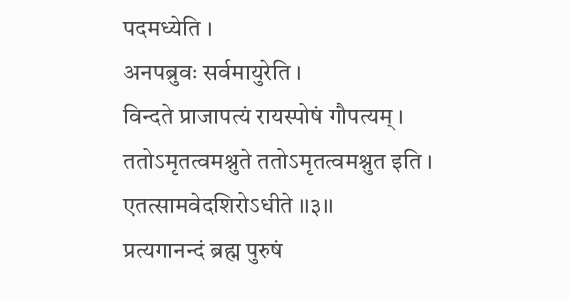पदमध्येति ।
अनपब्रुवः सर्वमायुरेति ।
विन्दते प्राजापत्यं रायस्पोषं गौपत्यम् ।
ततोऽमृतत्वमश्नुते ततोऽमृतत्वमश्नुत इति ।
एतत्सामवेदशिरोऽधीते ।।३।।
प्रत्यगानन्दं ब्रह्म पुरुषं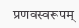प्रणवस्वरूपम्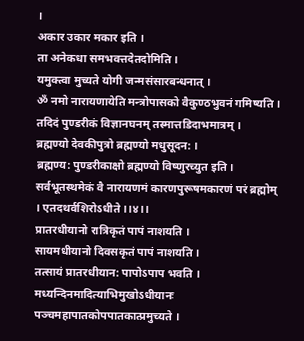।
अकार उकार मकार इति ।
ता अनेकधा समभवत्तदेतदोमिति ।
यमुक्त्वा मुच्यते योगी जन्मसंसारबन्धनात् ।
ॐ नमो नारायणायेति मन्त्रोपासको वैकुण्ठभुवनं गमिष्यति ।
तदिदं पुण्डरीकं विज्ञानघनम् तस्मात्तडिदाभमात्रम् ।
ब्रह्मण्यो देवकीपुत्रो ब्रह्मण्यो मधुसूदन: ।
ब्रह्मण्य: पुण्डरीकाक्षो ब्रह्मण्यो विष्णुरच्युत इति ।
सर्वभूतस्थमेकं वै नारायणमं कारणपुरूषमकारणं परं ब्रह्मोम् । एतदथर्वशिरोऽधीते ।।४।।
प्रातरधीयानो रात्रिकृतं पापं नाशयति ।
सायमधीयानो दिवसकृतं पापं नाशयति ।
तत्सायं प्रातरधीयान: पापोऽपाप भवति ।
मध्यन्दिनमादित्याभिमुखोऽधीयानः पञ्चमहापातकोपपातकात्प्रमुच्यते ।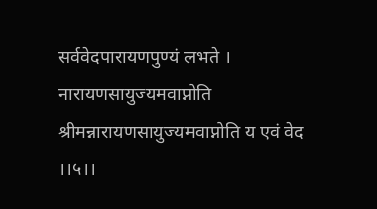सर्ववेदपारायणपुण्यं लभते ।
नारायणसायुज्यमवाप्नोति श्रीमन्नारायणसायुज्यमवाप्नोति य एवं वेद ।।५।।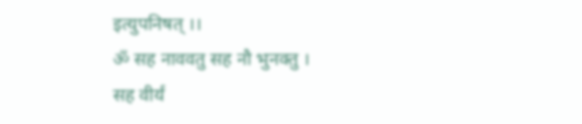इत्युपनिषत् ।।
ॐ सह नाववतु सह नौ भुनक्तु ।
सह वीर्यं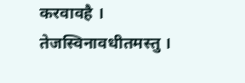करवावहै ।
तेजस्विनावधीतमस्तु ।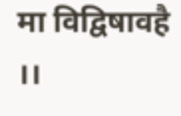मा विद्विषावहै ।।